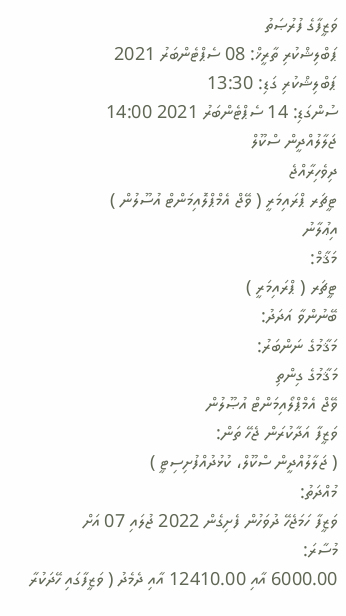ވަޒީފާގެ ފުރުޞަތު
ޕަބްލިޝްކުރި ތާރީޚް: 08 ސެޕްޓެންބަރު 2021
ޕަބްލިޝްކުރި ގަޑި: 13:30
ސުންގަޑި: 14 ސެޕްޓެންބަރު 2021 14:00
ޖަލާލުއްދީން ސްކޫލް
ދިވެހިރާއްޖެ
ޓީޗަރ ޕްރައިމަރީ ( ވޭޖް އެމްޕްލޮއިމަންޓް އުސޫލުން )
އިޢުލާނު
މަޤާމް:
ޓީޗަރ ( ޕްރައިމަރީ )
ބޭނުންވާ އަދަދު:
މަޤާމުގެ ނަންބަރު:
މަޤާމުގެ ގިންތި
ވޭޖް އެމްޕްލޯއިމަންޓް އުޞޫލުން
ވަޒީފާ އަދާކުރަން ޖެހޭ ތަން:
( ޖަލާލުއްދީން ސްކޫލް، ކުޅުދުއްފުށިސިޓީ )
މުއްދަތު:
ވަޒީފާ ހަމަޖެހޭ ދުވަހުން ފެށިގެން 2022 ޖުލައި 07 އަށް
މުސާރަ:
6000.00 އާއި 12410.00 އާއި ދެމެދު ( ވަޒީފާގައި ހޭދަކުރާ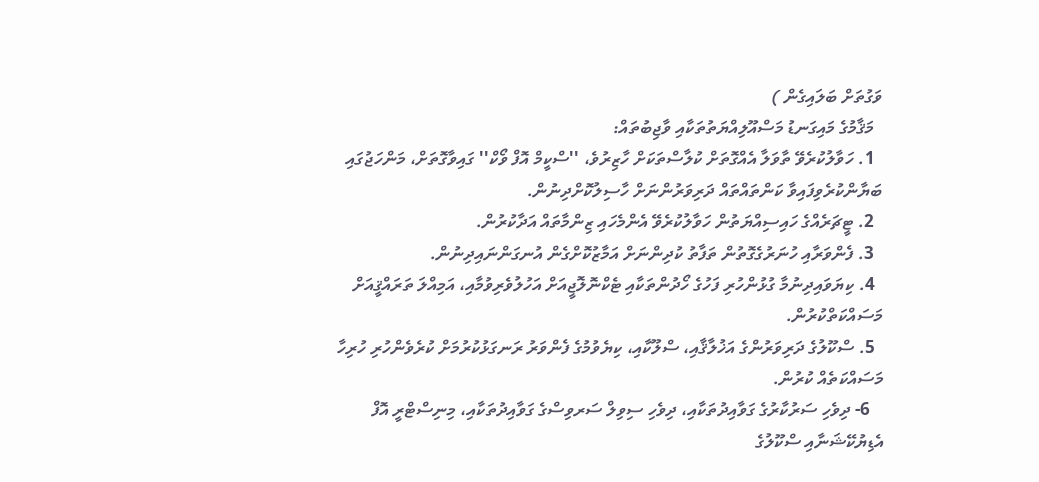ވަގުތަށް ބަލައިގެން )
  މަޤާމުގެ މައިގަނޑު މަސްއޫލިއްޔަތުތަކާއި ވާޖިބުތައް:
  1. ހަވާލުކުރެވޭ ތާވަލާ އެއްގޮތަށް ކުލާސްތަކަށް ހާޒިރުވެ، ''ސްކީމް އޮފް ވޯކް'' ގައިވާގޮތަށް، މަންހަޖުގައި ބަޔާންކުރެވިފައިވާ ކަންތައްތައް ދަރިވަރުންނަށް ހާސިލުކޮށްދިނުން.
  2. ޓީޗަރެއްގެ ހައިސިއްޔަތުން ހަވާލުކުރެވޭ އެންމެހައި ޒިންމާތައް އަދާކުރުން.
  3. ފެންވަރާއި ހުނަރުގެގޮތުން ތަފާތު ކުދިންނަށް އަމާޒުކޮށްގެން އުނގަންނައިދިނުން.
  4. ކިޔަވައިދިނުމާ ގުޅުންހުރި ފަހުގެ ހޯދުންތަކާއި ޓެކްނޮލޮޖީއަށް އަހުލުވެރިވުމާއި، އަމިއްލަ ތަރައްޤީއަށް މަސައްކަތްކުރުން.
  5. ސްކޫލުގެ ދަރިވަރުންގެ އަޚުލާޤާއި، ސްލޫކާއި، ކިޔެވުމުގެ ފެންވަރު ރަނގަޅުކުރުމަށް ކުރެވެންހުރި ހުރިހާ މަސައްކަތެއް ކުރުން.
   6- ދިވެހި ސަރުކާރުގެ ގަވާއިދުތަކާއި، ދިވެހި ސިވިލް ސަރވިސްގެ ގަވާއިދުތަކާއި، މިނިސްޓްރީ އޮފް އެޑިޔުކޭޝަނާއި ސްކޫލުގެ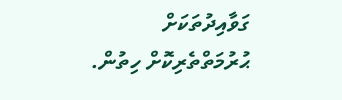ގަވާއިދުތަކަށް ޙުރުމަތްތެރިކޮށް ހިތުން.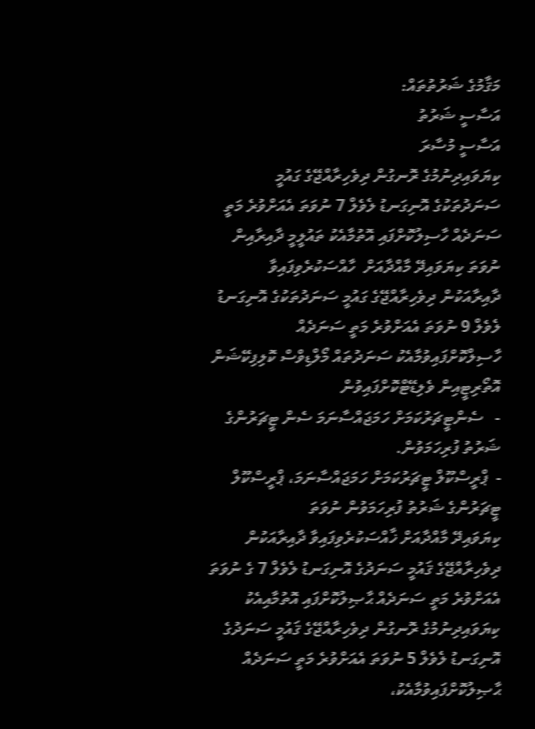މަޤާމުގެ ޝަރުތުތައް:
އަސާސީ ޝަރުތު
އަސާސީ މުސާރަ
ކިޔަވައިދިނުމުގެ ރޮނގުން ދިވެހިރާއްޖޭގެ ގައުމީ ސަނަދުތަކުގެ އޮނިގަނޑު ލެވެލް 7 ނުވަތަ އެއަށްވުރެ މަތީ ސަނަދެއް ހާސިލުކޮށްފައި އޮތުމާއެކު ތައުލީމީ ދާއިރާއިން ނުވަތަ ކިޔަވައިދޭ މާއްދާއަށް  ހާއްސަކުރެވިފައިވާ ދާއިރާއަކުން ދިވެހިރާއްޖޭގެ ގައުމީ ސަނަދުތަކުގެ އޮނިގަނޑު ލެވެލް 9 ނުވަތަ އެއަށްވުރެ މަތީ ސަނަދެއް ހާސިލްކޮށްފައިވުމާއެކު ސަނަދުތައް މޯލްޑިވްސް ކޮލިފިކޭޝަން އޮތޯރިޓީއިން ވެލިޑޭޓްކޮށްފައިވުން
-   ސެންޓީޗަރުކަމަށް ހަމަޖައްސާނަމަ ސެން ޓީޗަރުންގެ ޝަރުތު ފުރިހަމަވުން.
-  ޕްރީސްކޫލް ޓީޗަރުކަމަށް ހަމަޖައްސާނަމަ، ޕްރީސްކޫލް ޓީޗަރުންގެ ޝަރުތު ފުރިހަމަވުން ނުވަތަ
ކިޔަވައިދޭ މާއްދާއަށް ޚާއްސަކުރެވިފައިވާ ދާއިރާއަކުން ދިވެހިރާއްޖޭގެ ޤައުމީ ސަނަދުގެ އޮނިގަނޑު ލެވެލް 7 ގެ ނުވަތަ އެއަށްވުރެ މަތީ ސަނަދެއް ޙާޞިލުކޮށްފައި އޮތުމާއިއެކު ކިޔަވައިދިނުމުގެ ރޮނގުން ދިވެހިރާއްޖޭގެ ޤައުމީ ސަނަދުގެ އޮނިގަނޑު ލެވެލް 5 ނުވަތަ އެއަށްވުރެ މަތީ ސަނަދެއް ޙާޞިލުކޮށްފައިވުމާއެކު،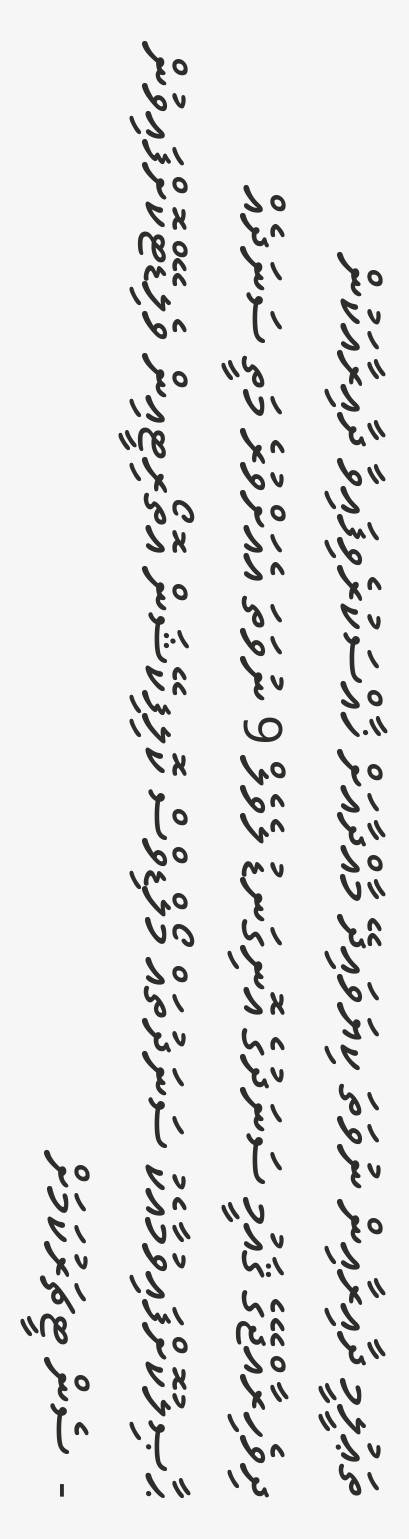ތަޢުލީމީ ދާއިރާއިން ނުވަތަ ކިޔަވައިދޭ މާއްދާއަށް ޚާއްސަކުރެވިފައިވާ ދާއިރާއަކުން ދިވެހިރާއްޖޭގެ ޤައުމީ ސަނަދުގެ އޮނިގަނޑު ލެވެލް 9 ނުވަތަ އެއަށްވުރެ މަތީ ސަނަދެއް ޙާޞިލުކޮށްފައިވުމާއެކު ސަނަދުތައް މޯލްޑިވްސް ކޮލިފިކޭޝަން އޮތޯރިޓީއިން ވެލިޑޭޓްކޮށްފައިވުން
-  ސެން ޓީޗަރުކަމަށް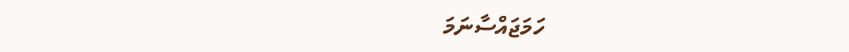ހަމަޖައްސާނަމަ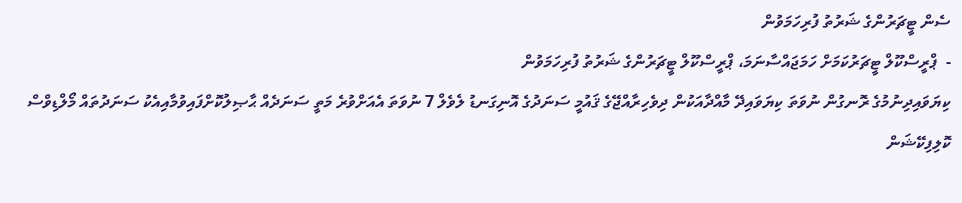ސެން ޓީޗަރުންގެ ޝަރުތު ފުރިހަމަވުން
-  ޕްރީސްކޫލް ޓީޗަރުކަމަށް ހަމަޖައްސާނަމަ، ޕްރީސްކޫލް ޓީޗަރުންގެ ޝަރުތު ފުރިހަމަވުން
ކިޔަވައިދިނުމުގެ ރޮނގުން ނުވަތަ ކިޔަވައިދޭ މާއްދާއަކުން ދިވެހިރާއްޖޭގެ ޤައުމީ ސަނަދުގެ އޮނިގަނޑު ލެވެލް 7 ނުވަތަ އެއަށްވުރެ މަތީ ސަނަދެއް ޙާޞިލުކޮށްފައިވުމާއިއެކު ސަނަދުތައް މޯލްޑިވްސް ކޮލިފިކޭޝަން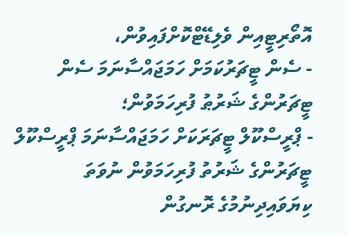އޮތޯރިޓީއިން ވެލިޑޭޓްކޮށްފައިވުން،
- ސެން ޓީޗަރުކަމަށް ހަމަޖައްސާނަމަ ސެން ޓީޗަރުންގެ ޝަރުޠު ފުރިހަމަވުން؛
- ޕްރީސްކޫލް ޓީޗަރަކަށް ހަމަޖައްސާނަމަ ޕްރީސްކޫލް ޓީޗަރުންގެ ޝަރުތު ފުރިހަމަވުން ނުވަތަ
ކިޔަވައިދިނުމުގެ ރޮނގުން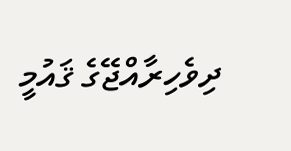ދިވެހިރާއްޖޭގެ ޤައުމީ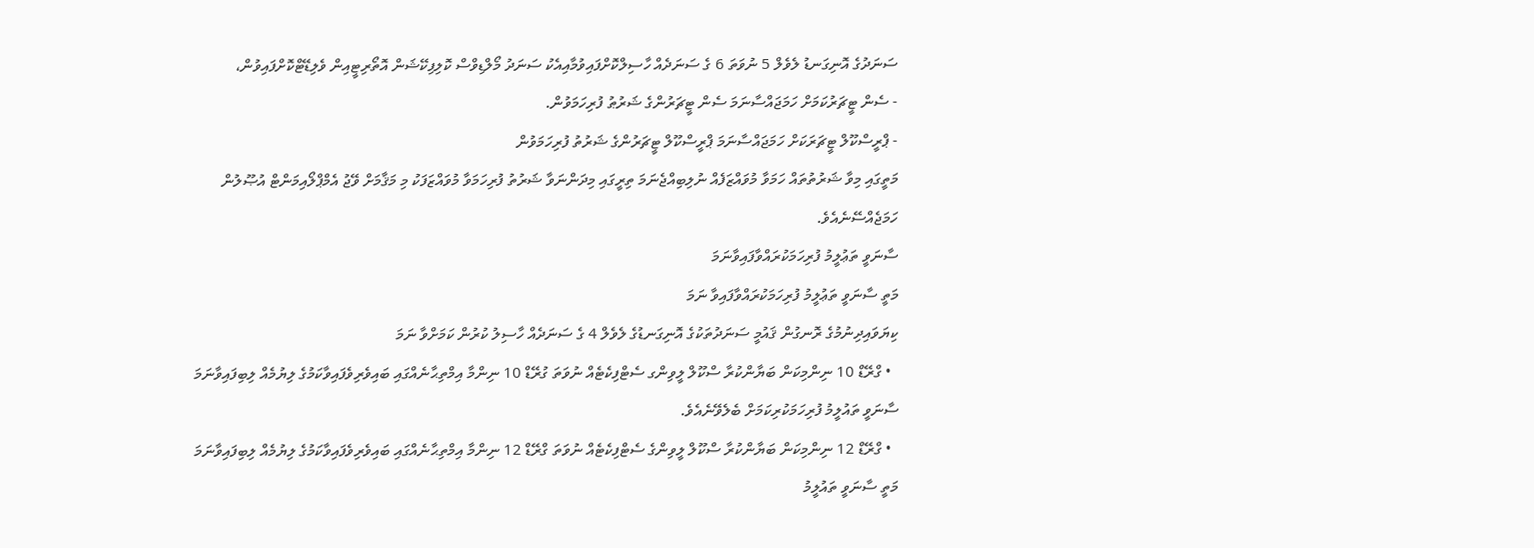ސަނަދުގެ އޮނިގަނޑު ލެވެލް 5 ނުވަތަ 6 ގެ ސަނަދެއް ހާސިލްކޮށްފައިވުމާއިއެކު ސަނަދު މޯލްޑިވްސް ކޮލިފިކޭޝަން އޮތޯރިޓީއިން ވެލިޑޭޓްކޮށްފައިވުން،
- ސެން ޓީޗަރުކަމަށް ހަމަޖައްސާނަމަ ސެން ޓީޗަރުންގެ ޝަރުޠު ފުރިހަމަވުން.
- ޕްރީސްކޫލް ޓީޗަރަކަށް ހަމަޖައްސާނަމަ ޕްރީސްކޫލް ޓީޗަރުންގެ ޝަރުތު ފުރިހަމަވުން
މަތީގައި މިވާ ޝަރުތުތައް ހަމަވާ މުވައްޒަފެއް ނުލިބިއްޖެނަމަ ތިރީގައި މިދަންނަވާ ޝަރުތު ފުރިހަމަވާ މުވައްޒަފަކު މި މަޤާމަށް ވޭޖު އެމްޕްލޯއިމަންޓް އުޞޫލުން ހަމަޖެއްސޭނެއެވެ.
ސާނަވީ ތަޢުލީމު ފުރިހަމަކުރައްވާފައިވާނަމަ
މަތީ ސާނަވީ ތަޢުލީމު ފުރިހަމަކުރައްވާފައިވާ ނަމަ
ކިޔަވައިދިނުމުގެ ރޮނގުން ޤައުމީ ސަނަދުތަކުގެ އޮނިގަނޑުގެ ލެވެލް 4 ގެ ސަނަދެއް ހާސިލު ކުރުން ކަމަށްވާ ނަމަ
  • ގްރޭޑް 10 ނިންމިކަން ބަޔާންކުރާ ސްކޫލް ލީވިންގ ސެޓްފިކެޓެއް ނުވަތަ ގުރޭޑް 10 ނިންމާ އިމްތިޙާނެއްގައި ބައިވެރިވެފައިވާކަމުގެ ލިޔުމެއް ލިބިފައިވާނަމަ ސާނަވީ ތައުލީމު ފުރިހަމަކުރިކަމަށް ބެލެވޭނެއެވެ.
  • ގްރޭޑް 12 ނިންމިކަން ބަޔާންކުރާ ސްކޫލް ލީވިންގެ ސެޓްފިކެޓެއް ނުވަތަ ގްރޭޑް 12 ނިންމާ އިމްތިޙާނެއްގައި ބައިވެރިވެފައިވާކަމުގެ ލިޔުމެއް ލިބިފައިވާނަމަ މަތީ ސާނަވީ ތައުލީމު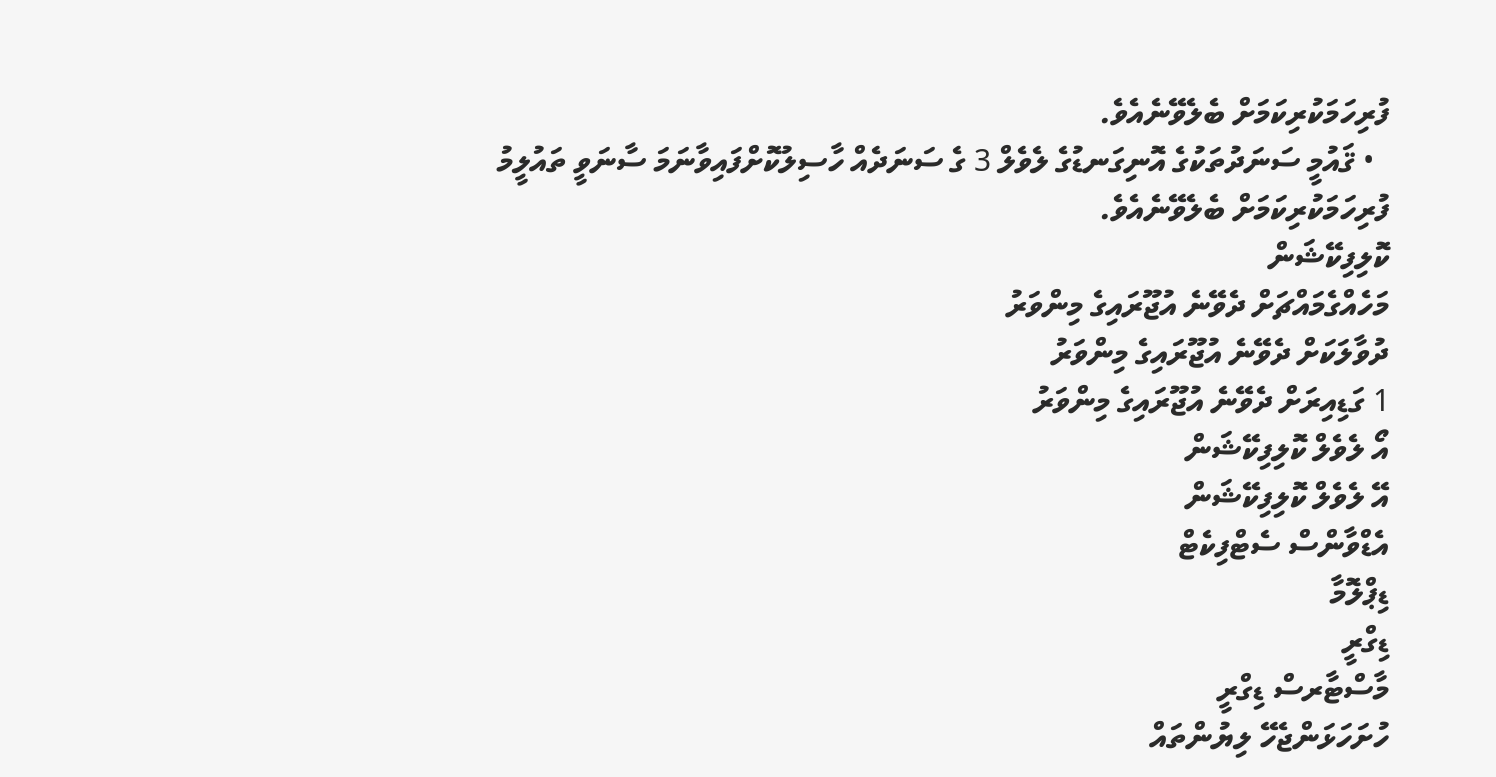ފުރިހަމަކުރިކަމަށް ބެލެވޭނެއެވެ.
  • ޤައުމީ ސަނަދުތަކުގެ އޮނިގަނޑުގެ ލެވެލް 3 ގެ ސަނަދެއް ހާސިލުކޮށްފައިވާނަމަ ސާނަވީ ތައުލީމު ފުރިހަމަކުރިކަމަށް ބެލެވޭނެއެވެ.
ކޮލިފިކޭޝަން
މަހެއްގެމައްޗަށް ދެވޭނެ އުޖޫރައިގެ މިންވަރު
ދުވާލަކަށް ދެވޭނެ އުޖޫރައިގެ މިންވަރު
1 ގަޑިއިރަށް ދެވޭނެ އުޖޫރައިގެ މިންވަރު
އޯ ލެވެލް ކޮލިފިކޭޝަން
އޭ ލެވެލް ކޮލިފިކޭޝަން
އެޑްވާންސް ސެޓްފިކެޓް
ޑިޕްލޮމާ
ޑިގްރީ
މާސްޓާރސް ޑިގްރީ
ހުށަހަޅަންޖެހޭ ލިޔުންތައް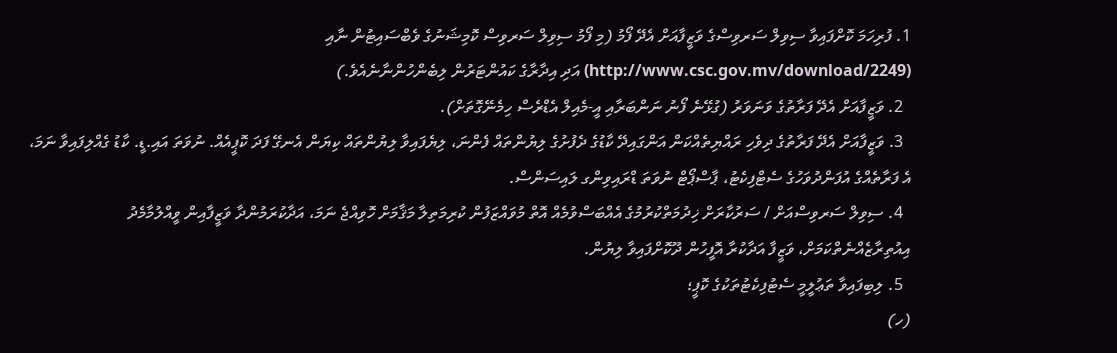1. ފުރިހަމަ ކޮށްފައިވާ ސިވިލް ސަރވިސްގެ ވަޒީފާއަށް އެދޭ ފޯމު (މި ފޯމު ސިވިލް ސަރވިސް ކޮމިޝަނުގެ ވެބްސައިޓުން ނާއި (http://www.csc.gov.mv/download/2249) އަދި އިދާރާގެ ކައުންޓަރުން ލިބެންހުންނާނެއެވެ.)
  2. ވަޒީފާއަށް އެދޭ ފަރާތުގެ ވަނަވަރު (ގުޅޭނެ ފޯނު ނަންބަރާއި އީ-މެއިލް އެޑްރެސް ހިމެނޭގޮތަށް).
  3. ވަޒީފާއަށް އެދޭ ފަރާތުގެ ދިވެހި ރައްޔިތެއްކަން އަންގައިދޭ ކާޑުގެ ދެފުށުގެ ލިޔުންތައް ފެންނަ، ލިޔެފައިވާ ލިޔުންތައް ކިޔަން އެނގޭ ފަދަ ކޮޕީއެއް. ނުވަތަ އައި.ޑީ. ކާޑު ގެއްލިފައިވާ ނަމަ، އެ ފަރާތެއްގެ އުފަންދުވަހުގެ ސެޓްފިކެޓު، ޕާސްޕޯޓް ނުވަތަ ޑްރައިވިންގ ލައިސަންސް.
  4. ސިވިލް ސަރވިސްއަށް / ސަރުކާރަށް ޚިދުމަތްކުރުމުގެ އެއްބަސްވުމެއް އޮތް މުވައްޒަފުން ކުރިމަތިލާ މަޤާމަށް ހޮވިއްޖެ ނަމަ، އަދާކުރަމުންދާ ވަޒީފާއިން ވީއްލުމާމެދު އިއުތިރާޒެއްނެތްކަމަށް، ވަޒީފާ އަދާކުރާ އޮފީހުން ދޫކޮށްފައިވާ ލިޔުން.
  5. ލިބިފައިވާ ތަޢުލީމީ ސެޓުފިކެޓުތަކުގެ ކޮޕީ؛
(ހ)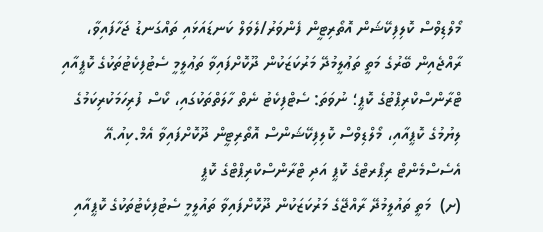މޯލްޑިވްސް ކޮލިފިކޭޝަން އޮތޯރިޓީން ފެންވަރު/ލެވަލް ކަނޑައަޅައި ތައްގަނޑު ޖަހާފައިވާ، ރާއްޖެއިން ބޭރުގެ މަތީ ތަޢުލީމުދޭ މަރުކަޒަކުން ދޫކޮށްފައިވާ ތަޢުލީމީ ސެޓުފިކެޓުތަކުގެ ކޮޕީއާއި ޓްރާންސްކްރިޕްޓުގެ ކޮޕީ؛ ނުވަތަ: ސެޓްފިކެޓު ނެތް ހާލަތްތަކުގައި، ކޯސް ފުރިހަމަކުރިކަމުގެ ލިޔުމުގެ ކޮޕީއާއި، މޯލްޑިވްސް ކޮލިފިކޭޝަންސް އޮތޯރިޓީން ދޫކޮށްފައިވާ އެމް.ކިއު.އޭ އެސެސްމެންޓް ރިޕޯރޓްގެ ކޮޕީ އަދި ޓްރާންސްކްރިޕްޓްގެ ކޮޕީ
(ށ)  މަތީ ތައުލީމުދޭ ރާއްޖޭގެ މަރުކަޒަކުން ދޫކޮށްފައިވާ ތައުލީމީ ސެޓުފިކެޓުތަކުގެ ކޮޕީއާއި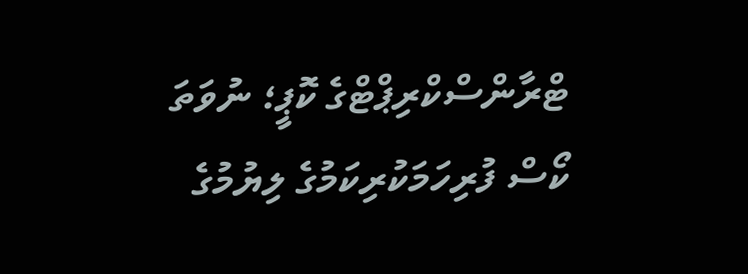ޓްރާންސްކްރިޕްޓްގެ ކޮޕީ؛ ނުވަތަ ކޯސް ފުރިހަމަކުރިކަމުގެ ލިޔުމުގެ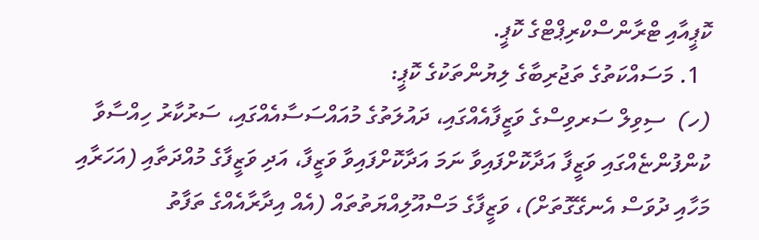ކޮޕީއާއި ޓްރާންސްކްރިޕްޓްގެ ކޮޕީ.
  1. މަސައްކަތުގެ ތަޖުރިބާގެ ލިޔުންތަކުގެ ކޮޕީ:
(ހ)  ސިވިލް ސަރވިސްގެ ވަޒީފާއެއްގައި، ދައުލަތުގެ މުއައްސަސާއެއްގައި، ސަރުކާރު ހިއްސާވާ ކުންފުންޏެއްގައި ވަޒީފާ އަދާކޮށްފައިވާ ނަމަ އަދާކޮށްފައިވާ ވަޒީފާ، އަދި ވަޒީފާގެ މުއްދަތާއި (އަހަރާއި މަހާއި ދުވަސް އެނގޭގޮތަށް)، ވަޒީފާގެ މަސްއޫލިއްޔަތުތައް (އެއް އިދާރާއެއްގެ ތަފާތު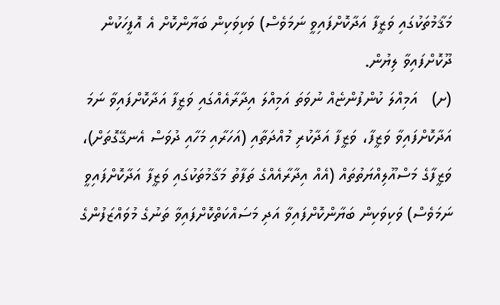މަޤާމުތަކުގައި ވަޒީފާ އަދާކޮށްފައިވީ ނަމަވެސް) ވަކިވަކިން ބަޔާންކޮށް އެ އޮފީހަކުން ދޫކޮށްފައިވާ ލިޔުން.
(ށ)   އަމިއްލަ ކުންފުންޏެއް ނުވަތަ އަމިއްލަ އިދާރާއެއްގައި ވަޒީފާ އަދާކޮށްފައިވާ ނަމަ އަދާކޮށްފައިވާ ވަޒީފާ، ވަޒީފާ އަދާކުރި މުއްދަތާއި (އަހަރާއި މަހާއި ދުވަސް އެނގޭގޮތަށް)، ވަޒީފާގެ މަސްއޫލިއްޔަތުތައް (އެއް އިދާރާއެއްގެ ތަފާތު މަޤާމުތަކުގައި ވަޒީފާ އަދާކޮށްފައިވީ ނަމަވެސް) ވަކިވަކިން ބަޔާންކޮށްފައިވާ އަދި މަސައްކަތްކޮށްފައިވާ ތަނުގެ މުވައްޒަފުންގެ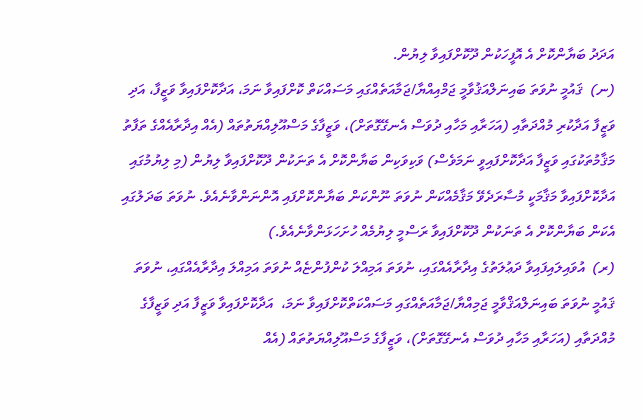އަދަދު ބަޔާންކޮށް އެ އޮފީހަކުން ދޫކޮށްފައިވާ ލިޔުން.
(ނ)  ޤައުމީ ނުވަތަ ބައިނަލްއަޤުވާމީ ޖަމްއިއްޔާ/ޖަމާއަތެއްގައި މަސައްކަތް ކޮށްފައިވާ ނަމަ، އަދާކޮށްފައިވާ ވަޒީފާ، އަދި ވަޒީފާ އަދާކުރި މުއްދަތާއި (އަހަރާއި މަހާއި ދުވަސް އެނގޭގޮތަށް)، ވަޒީފާގެ މަސްއޫލިއްޔަތުތައް (އެއް އިދާރާއެއްގެ ތަފާތު މަޤާމުތަކުގައި ވަޒީފާ އަދާކޮށްފައިވީ ނަމަވެސް) ވަކިވަކިން ބަޔާންކޮށް އެ ތަނަކުން ދޫކޮށްފައިވާ ލިޔުން (މި ލިޔުމުގައި އަދާކޮށްފައިވާ މަޤާމަކީ މުސާރަދެވޭ މަޤާމެއްކަން ނުވަތަ ނޫންކަން ބަޔާންކޮށްފައި އޮންނަންވާނެއެވެ. ނުވަތަ ބަދަލުގައި އެކަން ބަޔާންކޮށް އެ ތަނަކުން ދޫކޮށްފައިވާ ރަސްމީ ލިޔުމެއް ހުށަހަޅަންވާނެއެވެ.)
(ރ)  އުވައިލައިފައިވާ ދަޢުލަތުގެ އިދާރާއެއްގައި، ނުވަތަ އަމިއްލަ ކުންފުންޏެއް ނުވަތަ އަމިއްލަ އިދާރާއެއްގައި، ނުވަތަ ޤައުމީ ނުވަތަ ބައިނަލްއަޤްވާމީ ޖަމިއްޔާ/ޖަމާއަތެއްގައި މަސައްކަތްކޮށްފައިވާ ނަމަ،  އަދާކޮށްފައިވާ ވަޒީފާ އަދި ވަޒީފާގެ މުއްދަތާއި (އަހަރާއި މަހާއި ދުވަސް އެނގޭގޮތަށް)، ވަޒީފާގެ މަސްއޫލިއްޔަތުތައް (އެއް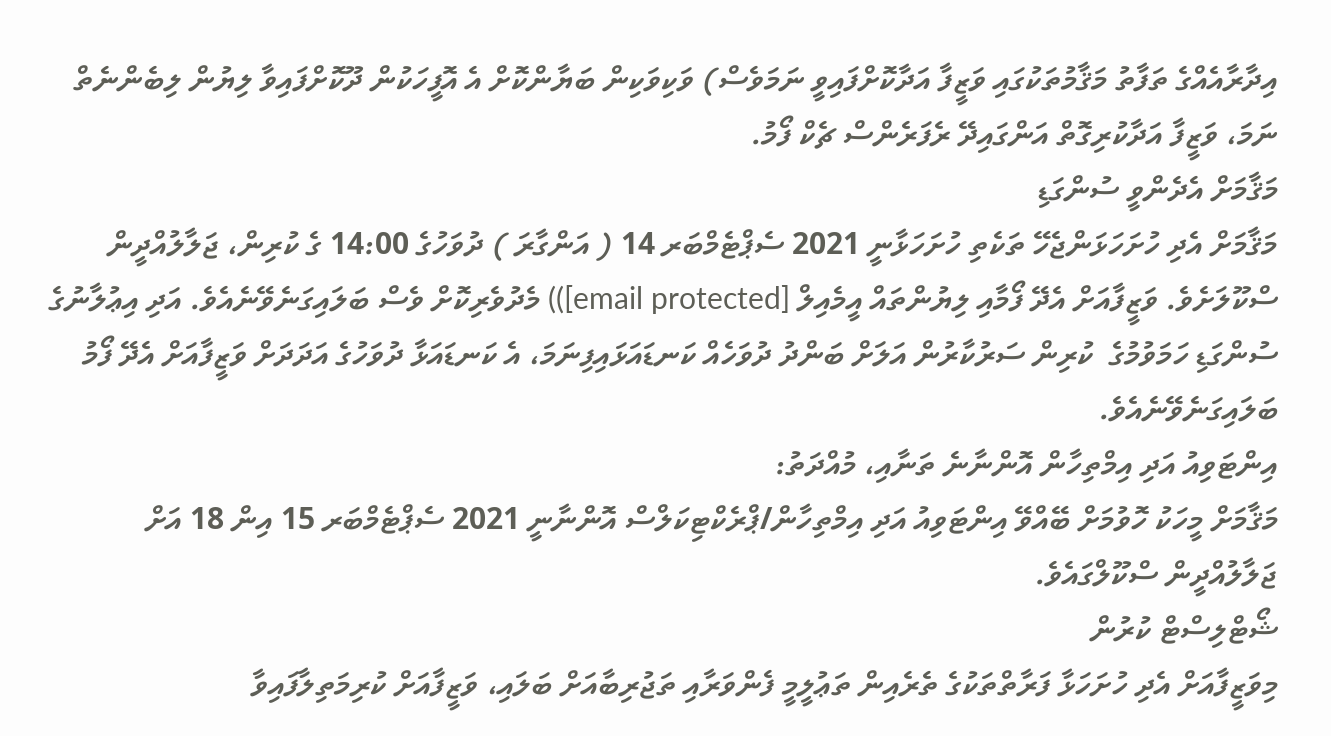އިދާރާއެއްގެ ތަފާތު މަޤާމުތަކުގައި ވަޒީފާ އަދާކޮށްފައިވީ ނަމަވެސް) ވަކިވަކިން ބަޔާންކޮށް އެ އޮފީހަކުން ދޫކޮށްފައިވާ ލިޔުން ލިބެންނެތް ނަމަ، ވަޒީފާ އަދާކުރިގޮތް އަންގައިދޭ ރެފަރެންސް ޗެކް ފޯމު.
މަޤާމަށް އެދެންވީ ސުންގަޑި
މަޤާމަށް އެދި ހުށަހަޅަންޖެހޭ ތަކެތި ހުށަހަޅާނީ 2021 ސެޕްޓެމްބަރ 14 ( އަންގާރަ ) ދުވަހުގެ 14:00 ގެ ކުރިން، ޖަލާލުއްދީން ސްކޫލަށެވެ. ވަޒީފާއަށް އެދޭ ފޯމާއި ލިޔުންތައް އީމެއިލް [email protected])) މެދުވެރިކޮށް ވެސް ބަލައިގަނެވޭނެއެވެ. އަދި އިޢުލާނުގެ ސުންގަޑި ހަމަވުމުގެ  ކުރިން ސަރުކާރުން އަލަށް ބަންދު ދުވަހެއް ކަނޑައަޅައިފިނަމަ، އެ ކަނޑައަޅާ ދުވަހުގެ އަދަދަށް ވަޒީފާއަށް އެދޭ ފޯމު ބަލައިގަނެވޭނެއެވެ.
އިންޓަވިއު އަދި އިމްތިހާން އޮންނާނެ ތަނާއި، މުއްދަތު:
މަޤާމަށް މީހަކު ހޮވުމަށް ބޭއްވޭ އިންޓަވިއު އަދި އިމްތިހާން/ޕްރެކްޓިކަލްސް އޮންނާނީ 2021 ސެޕްޓެމްބަރ 15 އިން 18 އަށް  ޖަލާލުއްދީން ސްކޫލްގައެވެ.
ޝޯޓްލިސްޓް ކުރުން
މިވަޒީފާއަށް އެދި ހުށަހަޅާ ފަރާތްތަކުގެ ތެރެއިން ތަޢުލީމީ ފެންވަރާއި ތަޖުރިބާއަށް ބަލައި، ވަޒީފާއަށް ކުރިމަތިލާފައިވާ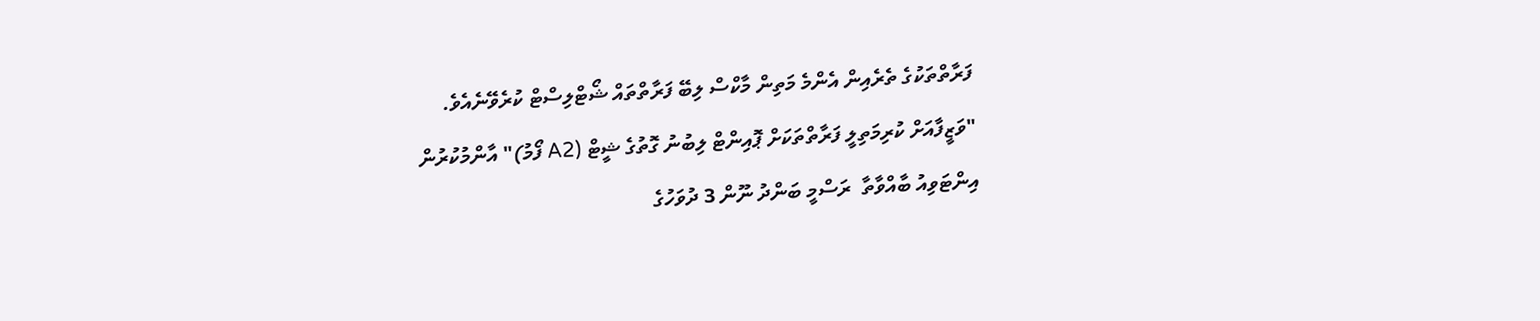ފަރާތްތަކުގެ ތެރެއިން އެންމެ މަތިން މާކްސް ލިބޭ ފަރާތްތައް ޝޯޓްލިސްޓް ކުރެވޭނެއެވެ.
"ވަޒީފާއަށް ކުރިމަތިލީ ފަރާތްތަކަށް ޕޮއިންޓް ލިބުނު ގޮތުގެ ޝީޓް (A2 ފޯމު)" އާންމުކުރުން
އިންޓަވިއު ބާއްވާތާ  ރަސްމީ ބަންދު ނޫން 3 ދުވަހުގެ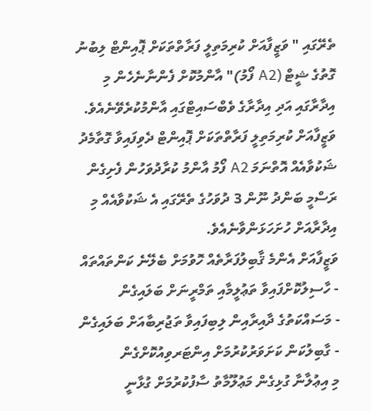ތެރޭގައި " ވަޒީފާއަށް ކުރިމަތިލީ ފަރާތްތަކަށް ޕޮއިންޓް ލިބުނު ގޮތުގެ ޝީޓް (A2 ފޯމު)" އާންމުކޮށް ފެންނާނެހެން މި އިދާރާގައި އަދި އިދާރާގެ ވެބްސައިޓްގައި އާންމުކުރެވޭނެއެވެ. ވަޒީފާއަށް ކުރިމަތިލީ ފަރާތްތަކަށް ޕޮއިންޓް ދެވިފައިވާ ގޮތާމެދު ޝަކުވާއެއް އޮތްނަމަ A2 ފޯމު އާންމު ކުރާދުވަހުން ފެށިގެން ރަސްމީ ބަންދު ނޫން 3 ދުވަހުގެ ތެރޭގައި އެ ޝަކުވާއެއް މި އިދާރާއަށް ހުށަހަޅަންވާނެއެވެ.
ވަޒީފާއަށް އެންމެ ޤާބިލުފަރާތެއް ހޮވުމަށް ބެލޭނެ ކަންތައްތައް
- ހާސިލުކޮށްފައިވާ ތަޢުލީމާއި ތަމްރީނަށް ބަލައިގެން
- މަސައްކަތުގެ ދާއިރާއިން ލިބިފައިވާ ތަޖުރިބާއަށް ބަލައިގެން
- ގާބިލުކަން ކަށަވަރުކުރުމަށް އިންޓަރވިއުކޮށްގެން
މި އިޢުލާނާ ގުޅިގެން މަޢުލޫމާތު ސާފުކުރުމަށް ގުޅާނީ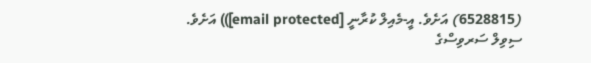(6528815) އަށެވެ. އީ-މެއިލް ކުރާނީ [email protected])) އަށެވެ.
ސިވިލް ސަރވިސްގެ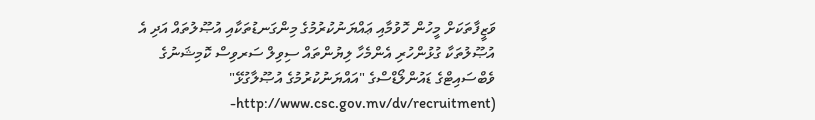ވަޒީފާތަކަށް މީހުން ހޮވުމާއި ޢައްޔަނުކުރުމުގެ މިންގަނޑުތަކާއި އުޞޫލުތައް އަދި އެ އުޞޫލުތަކާ ގުޅުންހުރި އެންމެހާ ލިޔުންތައް ސިވިލް ސަރވިސް ކޮމިޝަނުގެ ވެބްސައިޓްގެ ޑައުންލޯޑްސްގެ "އައްޔަނުކުރުމުގެ އުޞޫލާގުޅޭ" (http://www.csc.gov.mv/dv/recruitment-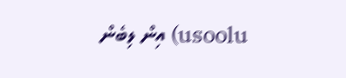usoolu) އިން ލިބެން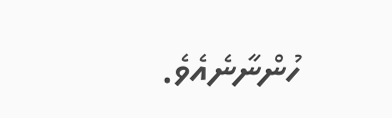ހުންނާނެއެވެ.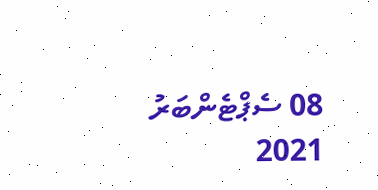08 ސެޕްޓެންބަރު 2021